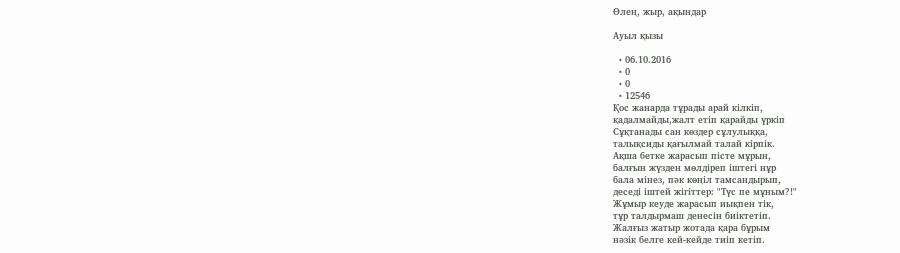Өлең, жыр, ақындар

Ауыл қызы

  • 06.10.2016
  • 0
  • 0
  • 12546
Қос жанарда тұрады арай кілкіп,
қадалмайды,жалт етіп қарайды үркіп
Сұқтанады сан көздер сұлулыққа,
талықсиды қағылмай талай кірпік.
Ақша бетке жарасып пісте мұрын,
балғын жүзден мөлдіреп іштегі нұр
бала мінез, пәк көңіл тамсандырып,
деседі іштей жігіттер: "Түс пе мұным?!"
Жұмыр кеуде жарасып иықпен тік,
тұр талдырмаш денесін биіктетіп.
Жалғыз жатыр жотада қара бұрым
нәзік белге кей-кейде тиіп кетіп.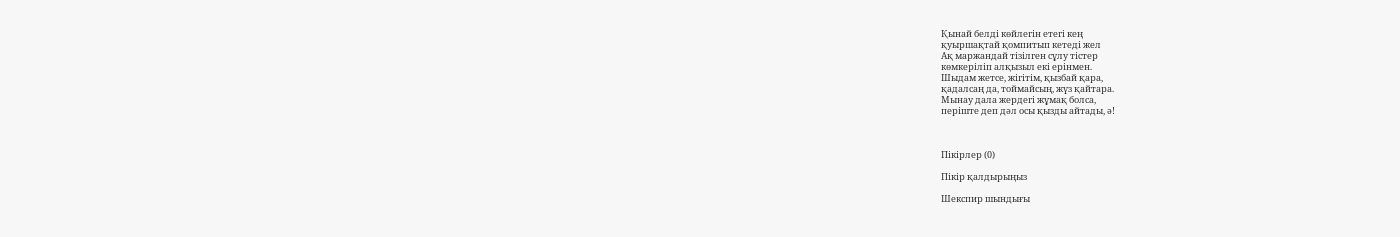Қынай белді көйлегін етегі кең
қуыршақтай қомпитып кетеді жел
Ақ маржандай тізілген сұлу тістер
көмкеріліп алқызыл екі ерінмен.
Шыдам жетсе, жігітім, қызбай қара,
қадалсаң да, тоймайсың, жүз қайтара.
Мынау дала жердегі жұмақ болса,
періште деп дәл осы қызды айтады, ә!



Пікірлер (0)

Пікір қалдырыңыз

Шекспир шындығы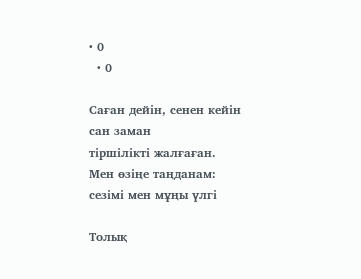• 0
  • 0

Саған дейін, сенен кейін сан заман
тіршілікті жалғаған.
Мен өзіңе таңданам:
сезімі мен мұңы үлгі

Толық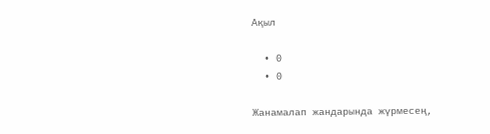Ақыл

  • 0
  • 0

Жанамалап жандарында жүрмесең,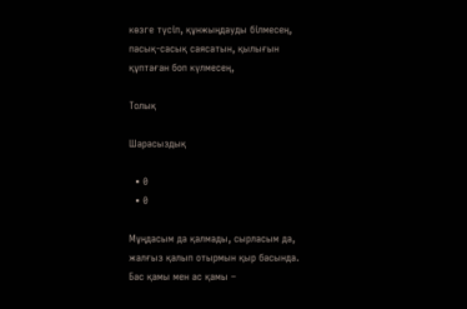көзге түсіп, құнжыңдауды білмесең,
пасық-сасық саясатын, қылығын
құптаған боп күлмесең,

Толық

Шарасыздық

  • 0
  • 0

Мұңдасым да қалмады, сырласым да,
жалғыз қалып отырмын қыр басында.
Бас қамы мен ас қамы –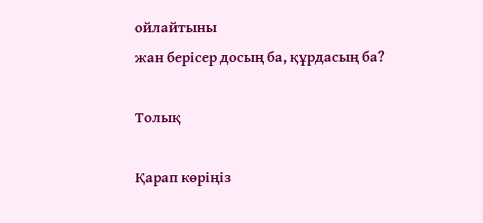ойлайтыны
жан берісер досың ба, құрдасың ба?

Толық

Қарап көріңіз